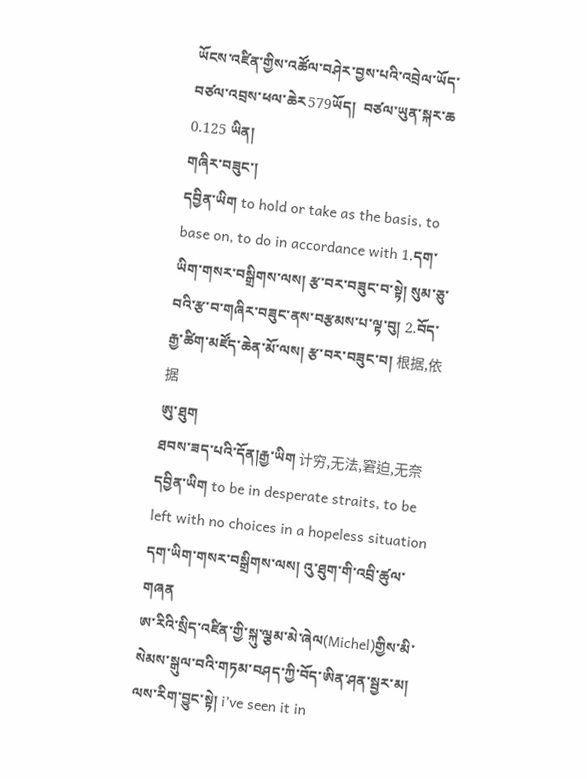ཡོངས་འཛིན་གྱིས་འཚོལ་བཤེར་བྱས་པའི་འབྲེལ་ཡོད་བཙལ་འབྲས་ཕལ་ཆེར579ཡོད།  བཙལ་ཡུན་སྐར་ཆ 0.125 ཡིན།
གཞིར་བཟུང་།
དབྱིན་ཡིག to hold or take as the basis, to base on, to do in accordance with 1.དག་ཡིག་གསར་བསྒྲིགས་ལས། རྩ་བར་བཟུང་བ་སྟེ། སུམ་ཅུ་བའི་རྩ་བ་གཞིར་བཟུང་ནས་བརྩམས་པ་ལྟ་བུ། 2.བོད་རྒྱ་ཚིག་མཛོད་ཆེན་མོ་ལས། རྩ་བར་བཟུང་བ། 根据,依据
ཨུ་ཐུག
ཐབས་ཟད་པའི་དོན།རྒྱ་ཡིག 计穷,无法,窘迫,无奈 དབྱིན་ཡིག to be in desperate straits, to be left with no choices in a hopeless situation དག་ཡིག་གསར་བསྒྲིགས་ལས། འུ་ཐུག་གི་འབྲི་ཚུལ་གཞན
ཨ་རིའི་སྲིད་འཛིན་གྱི་སྐུ་ལྕམ་མེ་ཞེལ(Michel)གྱིས་མི་སེམས་སྒུལ་བའི་གཏམ་བཤད་ཀྱི་བོད་ཨིན་ཤན་སྦྱར་མ།
ལས་རིག་བྱུང་སྟེ། i’ve seen it in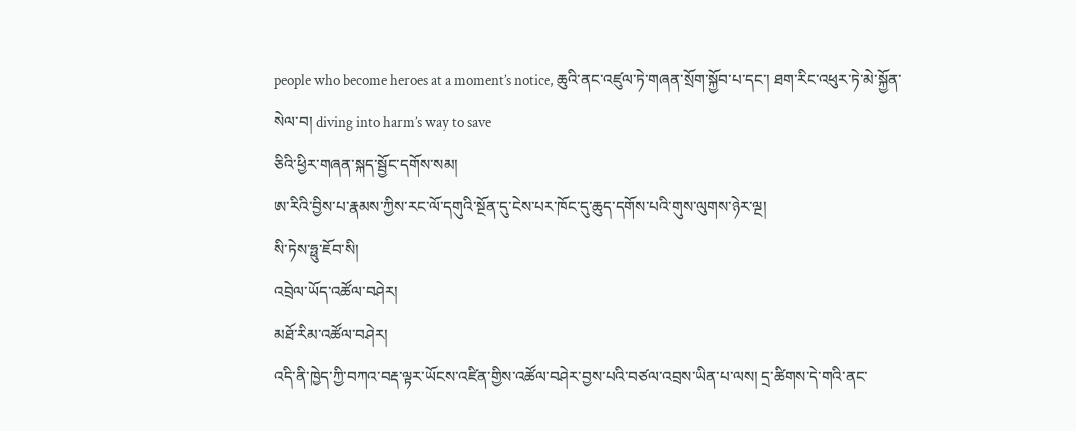people who become heroes at a moment’s notice, ཆུའི་ནང་འཛུལ་ཏེ་གཞན་སྲོག་སྐྱོབ་པ་དང་། ཐག་རིང་འཕུར་ཏེ་མེ་སྐྱོན་སེལ་བ། diving into harm’s way to save
ཅིའི་ཕྱིར་གཞན་སྐད་སྦྱོང་དགོས་སམ།
ཨ་རིའི་བྱིས་པ་རྣམས་ཀྱིས་རང་ལོ་དགུའི་སྔོན་དུ་ངེས་པར་ཁོང་དུ་ཆུད་དགོས་པའི་གུས་ལུགས་ཉེར་ལྔ།
སི་ཏེས་ཧྥུ་ཇོབ་སི།
འབྲེལ་ཡོད་འཚོལ་བཤེར།
མཐོ་རིམ་འཚོལ་བཤེར།
འདི་ནི་ཁྱེད་ཀྱི་བཀའ་བརྡ་ལྟར་ཡོངས་འཛིན་གྱིས་འཚོལ་བཤེར་བྱས་པའི་བཙལ་འབྲས་ཡིན་པ་ལས། དྲ་ཚིགས་དེ་གའི་ནང་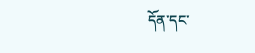དོན་དང་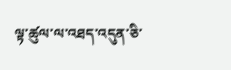ལྟ་ཚུལ་ལ་འཐད་འདུན་ཅི་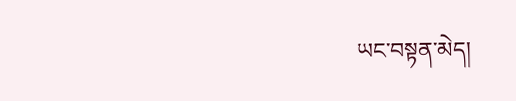ཡང་བསྟན་མེད།